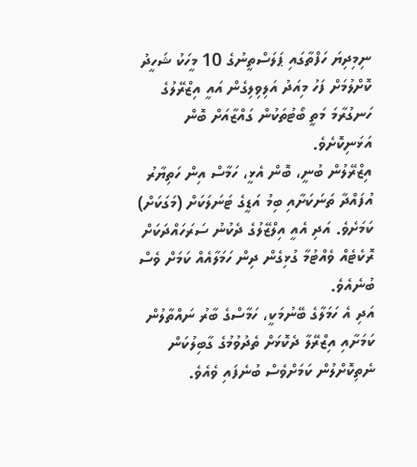ނިމިދިޔަ ހަފްތާގައި ޕަލަސްތީނުގެ 10 މީހަކު ޝަހީދު ކޮށްލުމަށް ފަހު މިއަދު އަލިވިލިގެން އައީ އިޒްރޭލުގެ ހަނގުރާމަ މަތީ ބޯޓުތަކުން ގައްޒާއަށް ބޮން އަޅަނިކޮށެވެ.
އިޒްރޭލުން ބުނީ، ބޮން އެޅީ، ހަމާސް އިން ހަތިޔާރު އުފައްދާ ތަނަކަށާއި ބިމު އަޑީގެ ޓަނަލަކަށް (މަގަކަށް) ކަމަށެވެ. އަދި އެއީ އިލްޒޭލުގެ ދެކުނު ސަރަހައްދަކަށް ރޮކެޓެއް ވެއްޓުމާ ގުޅިގެން ދިން ހަމަލާއެއް ކަމަށް ވެސް ބުނެއެވެ.
އަދި އެ ހަމަލާގެ ބޭނުމަކީ، ހަމާސްގެ ބާރު ނައްތާލުން ކަމަށާއި އިޒްރޭލާ ދެކޮޅަށް ތެދުވުމުގެ ގާބިލުކަން ނެތިކޮށްލުން ކަމަށްވެސް ބުނެފައި ވެއެވެ.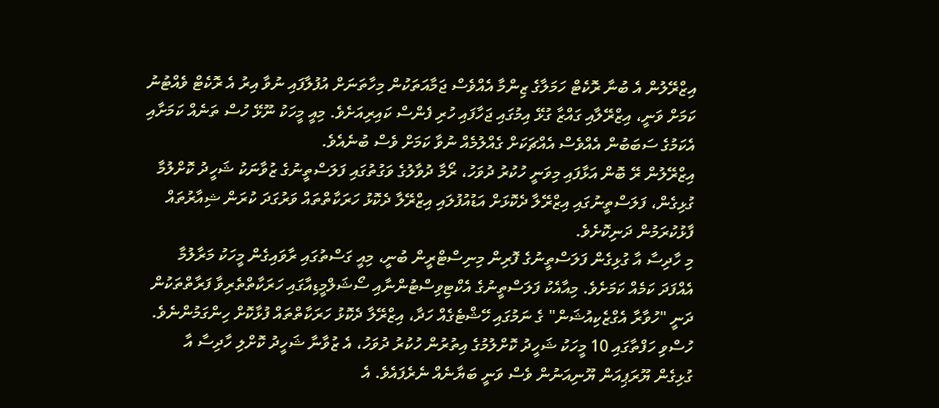އިޒްރޭލުން އެ ބުނާ ރޮކެޓް ހަމަލާގެ ޒިންމާ އެއްވެސް ޖަމާއަތަކުން މިހާތަނަށް އުފުލާފައި ނުވާ އިރު އެ ރޮކެޓް ވެއްޓުނު ކަމަށް ވަނީ، އިޒްރޭލާއި ގައްޒާ ގުޅޭ އިމުގައި ޖަހާފައި ހުރި ފެންސް ކައިރިއަށެވެ. މިއީ މީހަކު ނޫޅޭ ހުސް ތަނެއް ކަމަށާއި އެކަމުގެ ސަބަބުން އެއްވެސް އެއްޗަކަށް ގެއްލުމެއް ނުވާ ކަމަށް ވެސް ބުނެއެވެ.
އިޒްރޭލުން ރޭ ބޮން އަޅާފައި މިވަނީ ހުކުރު ދުވަހު، ރޯމާ ދުވާލުގެ ވަގުތުގައި ފަލަސްތީނުގެ ޒުވާނަކު ޝަހީދު ކޮށްލުމާ ގުޅިގެން، ފަލަސްތީނުގައި އިޒްރޭލާ ދެކޮޅަށް އަޑުއުފުލައި އިޒްރޭލާ ދެކޮޅު ހަރަކާތްތައް ވަރުގަދަ ކުރަން ޝިއާރުތައް ފާޅުކުރަމުން ދަނިކޮށެވެ.
މި ހާދިސާ އާ ގުޅިގެން ފަލަސްތީނުގެ ފޮރިން މިނިސްޓްރީން ބުނީ، މިއީ ގަސްތުގައި ރާވައިގެން މީހަކު މަރާލުމާ އެއްފަދަ ކަމެއް ކަމަށެވެ. މިއާއެކު ފަލަސްތީނުގެ އެކްޓިވިސްޓުންނާއި ސޯޝަލްމީޑިއާގައި ހަރަކާތްތެރިވާ ފަރާތްތަކުން ދަނީ "ހުވާރާ އެގްޒެކިއުޝަން" ގެ ނަމުގައި ހޭޝްޓެގެއް ހަދާ، އިޒްރޭލާ ދެކޮޅު ހަރަކާތްތައް ފުޅާކޮށް ހިންގަމުންނެވެ.
ހުސްވި ހަފްތާގައި 10 މީހަކު ޝަހީދު ކޮށްލުމުގެ އިތުރުން ހުކުރު ދުވަހު، އެ ޒުވާނާ ޝަހީދު ކޮށްލި ހާދިސާ އާ ގުޅިގެން ޔޫރަޕިއަން ޔޫނިއަނުން ވެސް ވަނީ ބަޔާނެއް ނެރެފައެވެ. އެ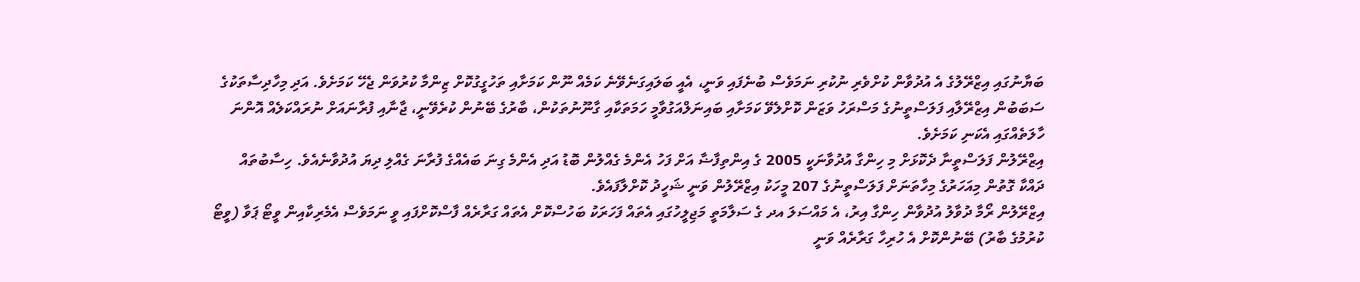ބަޔާނުގައި އިޒްރޭލުގެ އެ އުދުވާން ކުށްވެރި ނުކުރި ނަމަވެސް ބުނެފައި ވަނީ، އެއީ ބަލައިގަނެވޭނެ ކަމެއް ނޫން ކަމަށާއި ތަހުގީގުކޮށް ޒިންމާ ކުރުވަން ޖެހޭ ކަމަށެވެ. އަދި މިހާދިސާތަކުގެ ސަބަބުން އިޒްރޭލާއި ފަލަސްތީނުގެ މަސްރަހު ވަޒަން ކޮށްލެވޭ ކަމަށާއި ބައިނަލްއަގުވާމީ ހަމަތަކާއި ގާނޫނުތަކުން، ބާރުގެ ބޭނުން ކުރެވޭނީ، ޖާނާއި ފުރާނައަށް ނުރައްކަލެއް އޮންނަ ހާލަތެއްގައި އެކަނި ކަމަށެވެ.
އިޒްރޭލުން ފަލަސްތީނާ ދެކޮޅަށް މި ހިންގާ އުދުވާނަކީ 2005 ގެ އިންތިފާޟާ އަށް ފަހު އެންމެ ގެއްލުން ބޮޑު އަދި އެންމެ ގިނަ ބައެއްގެ ފުރާނަ ގެއްލި ދިޔަ އުދުވާނެއެވެ. ހިސާބުތައް ދައްކާ ގޮތުން މިއަހަރުގެ މިހާތަނަށް ފަލަސްތީނުގެ 207 މީހަކު އިޒްރޭލުން ވަނީ ޝަހީދު ކޮށްލާފައެވެ.
އިޒްރޭލުން ރޯމާ ދުވާލު އުދުވާން ހިންގާ އިރު، އެ މައްސަލަ އދ ގެ ސަލާމަތީ މަޖިލީހުގައި އެތައް ފަހަރަކު ބަހުސްކޮށް އެތައް ގަރާރެއް ފާސްކޮށްފައި ވީ ނަމަވެސް އެމެރިކާއިން ވީޓޯ ޕަވާ (ވީޓޯ ކުރުމުގެ ބާރު) ބޭނުންކޮށް އެ ހުރިހާ ގަރާރެއް ވަނީ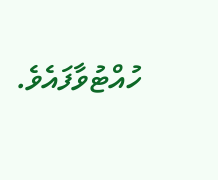ހުއްޓުވާފައެވެ.